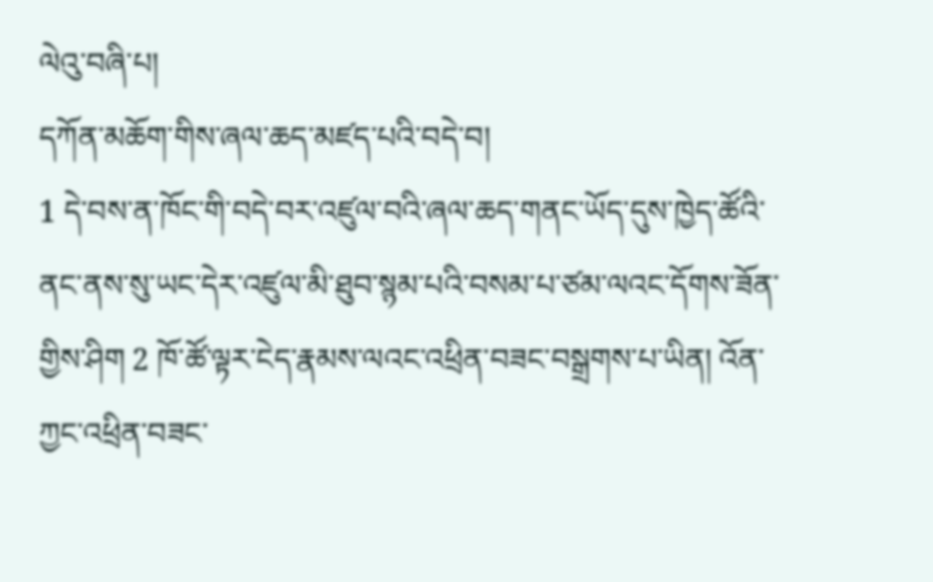ལེའུ་བཞི་པ།
དཀོན་མཆོག་གིས་ཞལ་ཆད་མཛད་པའི་བདེ་བ།
1 དེ་བས་ན་ཁོང་གི་བདེ་བར་འཛུལ་བའི་ཞལ་ཆད་གནང་ཡོད་དུས་ཁྱེད་ཚོའི་ནང་ནས་སུ་ཡང་དེར་འཛུལ་མི་ཐུབ་སྙམ་པའི་བསམ་པ་ཙམ་ལའང་དོགས་ཟོན་གྱིས་ཤིག 2 ཁོ་ཚོ་ལྟར་ངེད་རྣམས་ལའང་འཕྲིན་བཟང་བསྒྲགས་པ་ཡིན། འོན་ཀྱང་འཕྲིན་བཟང་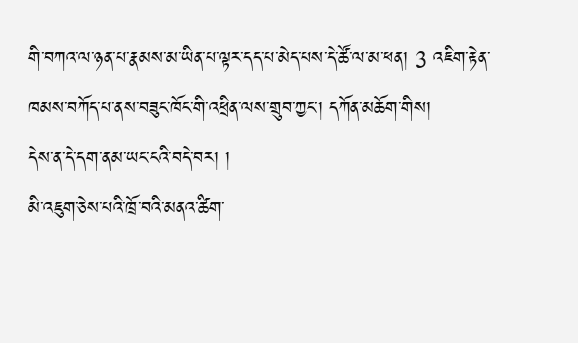གི་བཀའ་ལ་ཉན་པ་རྣམས་མ་ཡིན་པ་ལྟར་དད་པ་མེད་པས་དེ་ཚོ་ལ་མ་ཕན། 3 འཇིག་རྟེན་ཁམས་བཀོད་པ་ནས་བཟུང་ཁོང་གི་འཕྲིན་ལས་གྲུབ་ཀྱང་། དཀོན་མཆོག་གིས།
དེས་ན་དེ་དག་ནམ་ཡང་ངའི་བདེ་བར། །
མི་འཇུག་ཅེས་པའི་ཁྲོ་བའི་མནའ་ཚིག་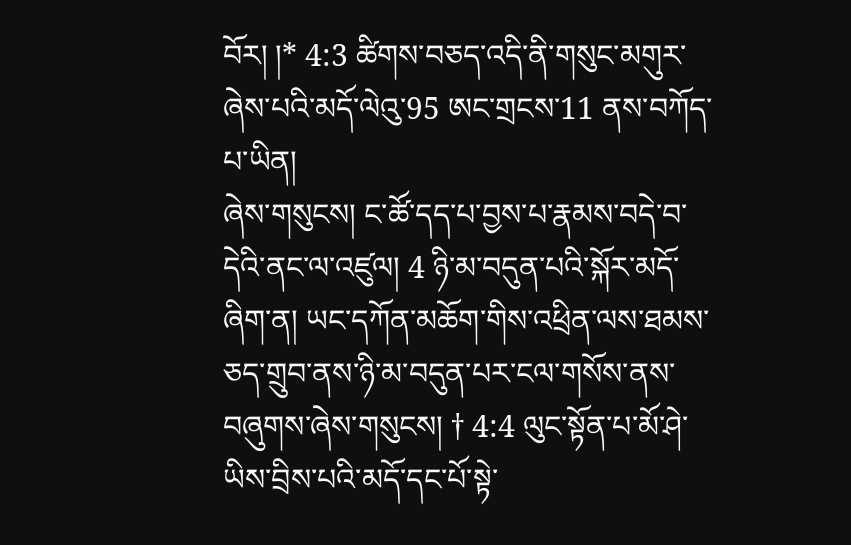བོར། །* 4:3 ཚིགས་བཅད་འདི་ནི་གསུང་མགུར་ཞེས་པའི་མདོ་ལེའུ་95 ཨང་གྲངས་11 ནས་བཀོད་པ་ཡིན།
ཞེས་གསུངས། ང་ཚོ་དད་པ་བྱས་པ་རྣམས་བདེ་བ་དེའི་ནང་ལ་འཛུལ། 4 ཉི་མ་བདུན་པའི་སྐོར་མདོ་ཞིག་ན། ཡང་དཀོན་མཆོག་གིས་འཕྲིན་ལས་ཐམས་ཅད་གྲུབ་ནས་ཉི་མ་བདུན་པར་ངལ་གསོས་ནས་བཞུགས་ཞེས་གསུངས། † 4:4 ལུང་སྟོན་པ་མོ་ཤེ་ཡིས་བྲིས་པའི་མདོ་དང་པོ་སྟེ་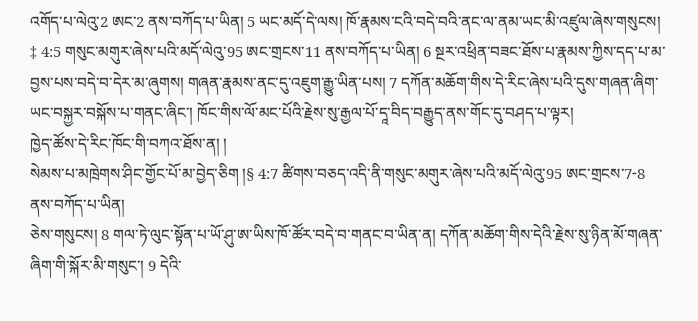འགོད་པ་ལེའུ་2 ཨང་2 ནས་བཀོད་པ་ཡིན། 5 ཡང་མདོ་དེ་ལས། ཁོ་རྣམས་ངའི་བདེ་བའི་ནང་ལ་ནམ་ཡང་མི་འཛུལ་ཞེས་གསུངས། ‡ 4:5 གསུང་མགུར་ཞེས་པའི་མདོ་ལེའུ་95 ཨང་གྲངས་11 ནས་བཀོད་པ་ཡིན། 6 སྔར་འཕྲིན་བཟང་ཐོས་པ་རྣམས་ཀྱིས་དད་པ་མ་བྱས་པས་བདེ་བ་དེར་མ་ཞུགས། གཞན་རྣམས་ནང་དུ་འཇུག་རྒྱུ་ཡིན་པས། 7 དཀོན་མཆོག་གིས་དེ་རིང་ཞེས་པའི་དུས་གཞན་ཞིག་ཡང་བསྐྱར་བསྐོས་པ་གནང་ཞིང་། ཁོང་གིས་ལོ་མང་པོའི་རྗེས་སུ་རྒྱལ་པོ་དཱ་བིད་བརྒྱུད་ནས་གོང་དུ་བཤད་པ་ལྟར།
ཁྱེད་ཚོས་དེ་རིང་ཁོང་གི་བཀའ་ཐོས་ན། །
སེམས་པ་མཁྲེགས་ཤིང་གྱོང་པོ་མ་བྱེད་ཅིག །§ 4:7 ཚིགས་བཅད་འདི་ནི་གསུང་མགུར་ཞེས་པའི་མདོ་ལེའུ་95 ཨང་གྲངས་7-8 ནས་བཀོད་པ་ཡིན།
ཅེས་གསུངས། 8 གལ་ཏེ་ལུང་སྟོན་པ་ཡོ་ཤུ་ཨ་ཡིས་ཁོ་ཚོར་བདེ་བ་གནང་བ་ཡིན་ན། དཀོན་མཆོག་གིས་དེའི་རྗེས་སུ་ཉིན་མོ་གཞན་ཞིག་གི་སྐོར་མི་གསུང་། 9 དེའི་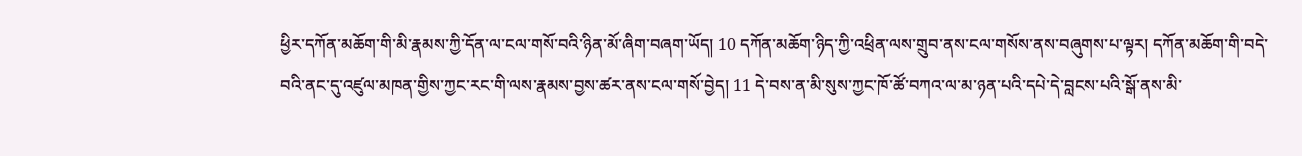ཕྱིར་དཀོན་མཆོག་གི་མི་རྣམས་ཀྱི་དོན་ལ་ངལ་གསོ་བའི་ཉིན་མོ་ཞིག་བཞག་ཡོད། 10 དཀོན་མཆོག་ཉིད་ཀྱི་འཕྲིན་ལས་གྲུབ་ནས་ངལ་གསོས་ནས་བཞུགས་པ་ལྟར། དཀོན་མཆོག་གི་བདེ་བའི་ནང་དུ་འཛུལ་མཁན་གྱིས་ཀྱང་རང་གི་ལས་རྣམས་བྱས་ཚར་ནས་ངལ་གསོ་བྱེད། 11 དེ་བས་ན་མི་སུས་ཀྱང་ཁོ་ཚོ་བཀའ་ལ་མ་ཉན་པའི་དཔེ་དེ་བླངས་པའི་སྒོ་ནས་མི་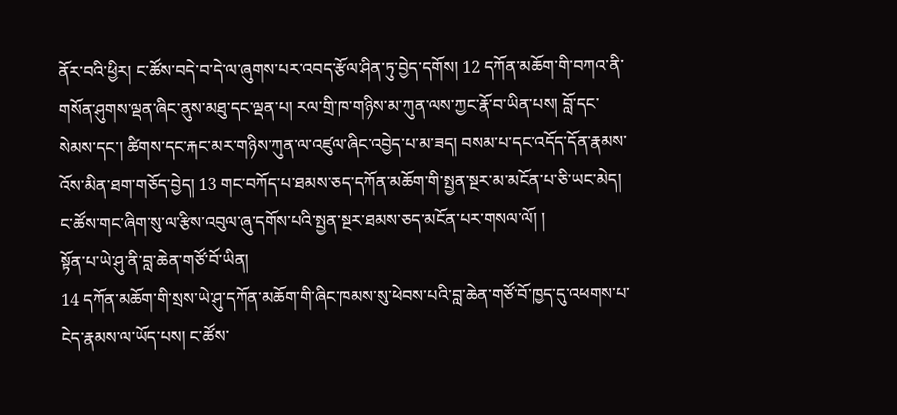ནོར་བའི་ཕྱིར། ང་ཚོས་བདེ་བ་དེ་ལ་ཞུགས་པར་འབད་རྩོལ་ཤིན་ཏུ་བྱེད་དགོས། 12 དཀོན་མཆོག་གི་བཀའ་ནི་གསོན་ཤུགས་ལྡན་ཞིང་ནུས་མཐུ་དང་ལྡན་པ། རལ་གྲི་ཁ་གཉིས་མ་ཀུན་ལས་ཀྱང་རྣོ་བ་ཡིན་པས། བློ་དང་སེམས་དང་། ཚིགས་དང་རྐང་མར་གཉིས་ཀུན་ལ་འཛུལ་ཞིང་འབྱེད་པ་མ་ཟད། བསམ་པ་དང་འདོད་དོན་རྣམས་འོས་མིན་ཐག་གཅོད་བྱེད། 13 གང་བཀོད་པ་ཐམས་ཅད་དཀོན་མཆོག་གི་སྤྱན་སྔར་མ་མངོན་པ་ཅི་ཡང་མེད། ང་ཚོས་གང་ཞིག་སུ་ལ་རྩིས་འབུལ་ཞུ་དགོས་པའི་སྤྱན་སྔར་ཐམས་ཅད་མངོན་པར་གསལ་ལོ། །
སྟོན་པ་ཡེ་ཤུ་ནི་བླ་ཆེན་གཙོ་བོ་ཡིན།
14 དཀོན་མཆོག་གི་སྲས་ཡེ་ཤུ་དཀོན་མཆོག་གི་ཞིང་ཁམས་སུ་ཕེབས་པའི་བླ་ཆེན་གཙོ་བོ་ཁྱད་དུ་འཕགས་པ་ངེད་རྣམས་ལ་ཡོད་པས། ང་ཚོས་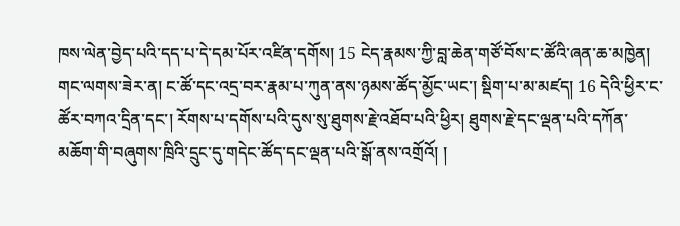ཁས་ལེན་བྱེད་པའི་དད་པ་དེ་དམ་པོར་འཛིན་དགོས། 15 ངེད་རྣམས་ཀྱི་བླ་ཆེན་གཙོ་བོས་ང་ཚོའི་ཞན་ཆ་མཁྱེན། གང་ལགས་ཟེར་ན། ང་ཚོ་དང་འདྲ་བར་རྣམ་པ་ཀུན་ནས་ཉམས་ཚོད་མྱོང་ཡང་། སྡིག་པ་མ་མཛད། 16 དེའི་ཕྱིར་ང་ཚོར་བཀའ་དྲིན་དང་། རོགས་པ་དགོས་པའི་དུས་སུ་ཐུགས་རྗེ་འཐོབ་པའི་ཕྱིར། ཐུགས་རྗེ་དང་ལྡན་པའི་དཀོན་མཆོག་གི་བཞུགས་ཁྲིའི་དྲུང་དུ་གདེང་ཚོད་དང་ལྡན་པའི་སྒོ་ནས་འགྲོའོ། །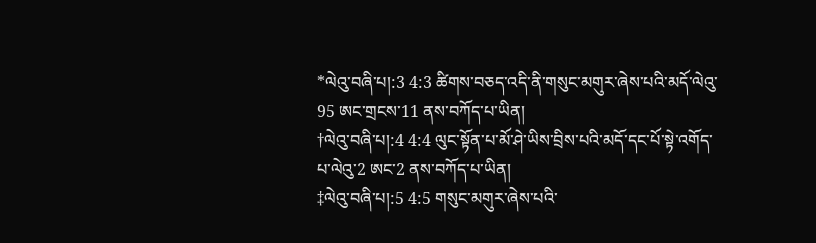*ལེའུ་བཞི་པ།:3 4:3 ཚིགས་བཅད་འདི་ནི་གསུང་མགུར་ཞེས་པའི་མདོ་ལེའུ་95 ཨང་གྲངས་11 ནས་བཀོད་པ་ཡིན།
†ལེའུ་བཞི་པ།:4 4:4 ལུང་སྟོན་པ་མོ་ཤེ་ཡིས་བྲིས་པའི་མདོ་དང་པོ་སྟེ་འགོད་པ་ལེའུ་2 ཨང་2 ནས་བཀོད་པ་ཡིན།
‡ལེའུ་བཞི་པ།:5 4:5 གསུང་མགུར་ཞེས་པའི་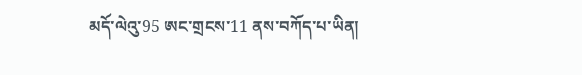མདོ་ལེའུ་95 ཨང་གྲངས་11 ནས་བཀོད་པ་ཡིན།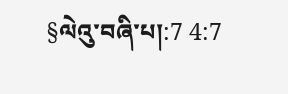§ལེའུ་བཞི་པ།:7 4:7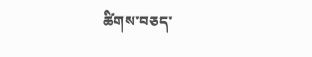ཚིགས་བཅད་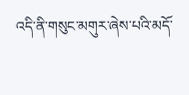འདི་ནི་གསུང་མགུར་ཞེས་པའི་མདོ་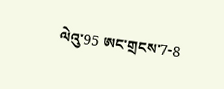ལེའུ་95 ཨང་གྲངས་7-8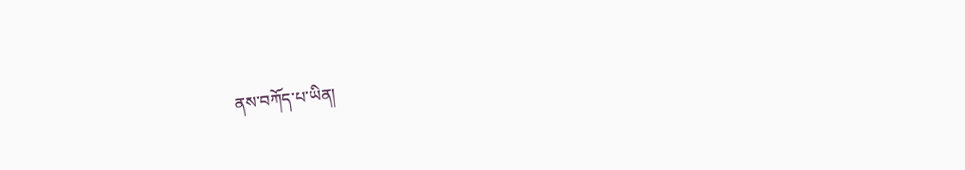ནས་བཀོད་པ་ཡིན།